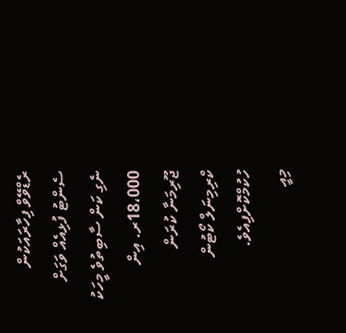ރެޑްވޭވް ފިހާރައަކުން ސެންޓު ފުޅިއެއް ވަގަށް ނެގި ކަން ސާބިތުވެ މީހަކު 18،000ރ. އިން ޖޫރިމަނާ ކުރަން ކްރިމިނަލް ކޯޓުން ހުކުމްކޮށްފިއެވެ.
މިއީ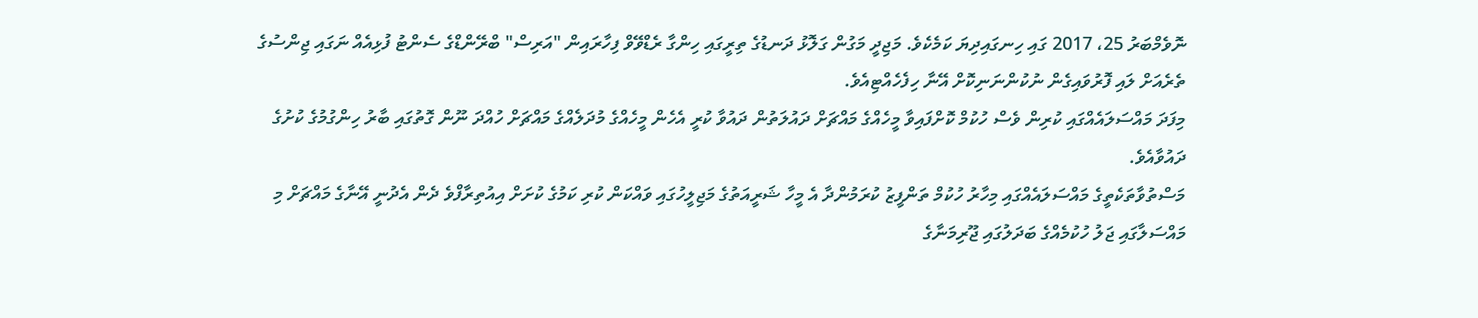ނޮވެމްބަރު 25، 2017 ގައި ހިނގައިދިޔަ ކަމެކެވެ. މަޖިދީ މަގުން ގަލޮޅު ދަނޑުގެ ތިރީގައި ހިންގާ ރެޑްވޭވް ފިހާރައިން "އަރިސް" ބްރޭންޑްގެ ސެންޓު ފުޅިއެއް ނަގައި ޖިންސުގެ ތެރެއަށް ލައި ފޮރުވައިގެން ނުކުންނަނިކޮށް އޭނާ ހިފެހެއްޓިއެވެ.
މިފަދަ މައްސަލައެއްގައި ކުރިން ވެސް ހުކުމް ކޮށްފައިވާ މީހެއްގެ މައްޗަށް ދައުލަތުން ދައުވާ ކުރީ އެހެން މީހެއްގެ މުދަލެއްގެ މައްޗަށް ހުއްދަ ނޫން ގޮތުގައި ބާރު ހިންގުމުގެ ކުށުގެ ދައުވާއެވެ.
މަސްތުވާތަކެތީގެ މައްސަލައެއްގައި މިހާރު ހުކުމް ތަންފީޒު ކުރަމުންދާ އެ މީހާ ޝަރީއަތުގެ މަޖިލީހުގައި ވައްކަން ކުރި ކަމުގެ ކުށަށް އިއުތިރާފްވެ ދެން އެދުނީ އޭނާގެ މައްޗަށް މި މައްސަލާގައި ޖަލު ހުކުމެއްގެ ބަދަލުގައި ޖޫރިމަނާގެ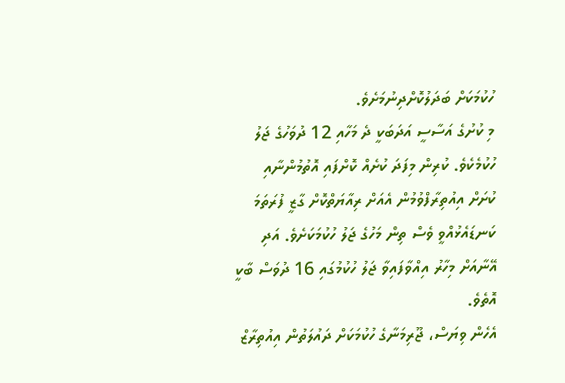ހުކުމަކަށް ބަދަލުކޮށްދިނުމަށެވެ.
މި ކުށުގެ އަސާސީ އަދަބަކީ ދެ މަހާއި 12 ދުވަހުގެ ޖަލު ހުކުމެކެވެ. ކުރިން މިފަދަ ކުށެއް ކޮށްފައި އޮތުމުންނާއި ކުށަށް އިއުތިރާފްވުމުން އެއަށް ރިއާޔަތްކޮށް ގާޒީ ފުރަތަމަ ކަނޑައެޅުއްވީ ވެސް ތިން މަހުގެ ޖަލު ހުކުމަކަށެވެ. އަދި އޭނާއަށް މިހާރު އިއްވާފައިވާ ޖަލު ހުކުމުގައި 16 ދުވަސް ބާކީ އޮތެވެ.
އެހެން ވިޔަސް، ޖޫރިމަނާގެ ހުކުމަކަށް ދައުލަތުން އިއުތިރާޒް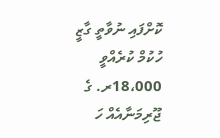ކޮށްފައި ނުވާތީ ގާޒީ ހުކުމް ކުރެއްވީ 18،000ރ. ގެ ޖޫރިމަނާއެއް ހަ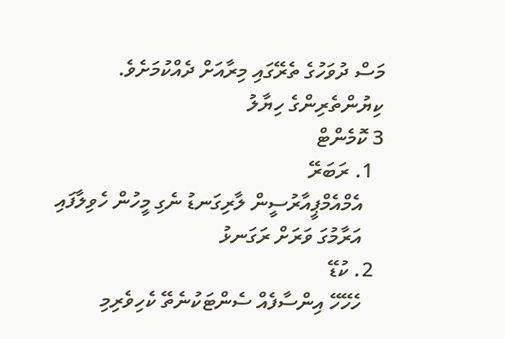މަސް ދުވަހުގެ ތެރޭގައި މިރާއަށް ދެއްކުމަށެވެ.
ކިޔުންތެރިންގެ ހިޔާލު
3 ކޮމެންޓް
  1. ރަބަރޭ
    އެމްއެމްޕީއާރުސީން ލާރިގަނޑު ނެގި މީހުން ހެވިލާފައި
    އަރާމުގަ ވަރަށް ރަގަނޅު
  2. ކުޑޭ
    ހެހޭހޭ އިންސާފެއް ސެންޓަކުނެތޭ ކެހިވެރިމި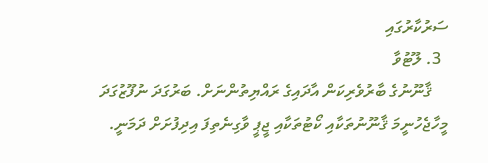ސަރުކާރުގައި
  3. ލޫޓުވާ
    ޤާނޫނުގެ ބާރުވެރިކަން އާދައިގެ ރައްޔިތުންނަށް. ބަރުގަދަ ނުފޫޒުގަދަ މީހާޖެހުނީމަ ޤާނޫނުތަކާއި ކޯޓުތަކާއި ޖީޕީ ވާގިނެތިފަ އިދިފުށަށް ދަމަނީ.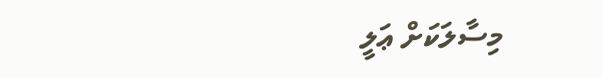މިސާލަކަށް ޢަލީ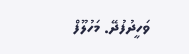ވަހީދުފުދޭ. މަހުލޫފް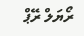ރޯޔަލް ރޭޕް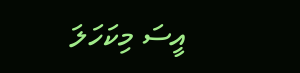އީސަ މިކަހަލަ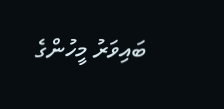ބައިވަރު މީހުންގެ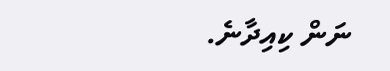ނަން ކިއިދާނެ.